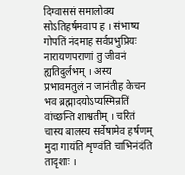दिग्वाससं समालोक्य सोऽतिहर्षमवाप ह । संभाष्य गोपतिं नंदमाह सर्वप्रभुप्रियः
नारायणपराणां तु जीवनं ह्यतिदुर्लभम् । अस्य प्रभावमतुलं न जानंतीह केचन
भव ब्रह्मादयोऽप्यस्मिन्रतिं वांच्छन्ति शाश्वतीम् । चरितं चास्य बालस्य सर्वेषामेव हर्षणम्
मुदा गायंति शृण्वंति चाभिनंदंति तादृशाः ।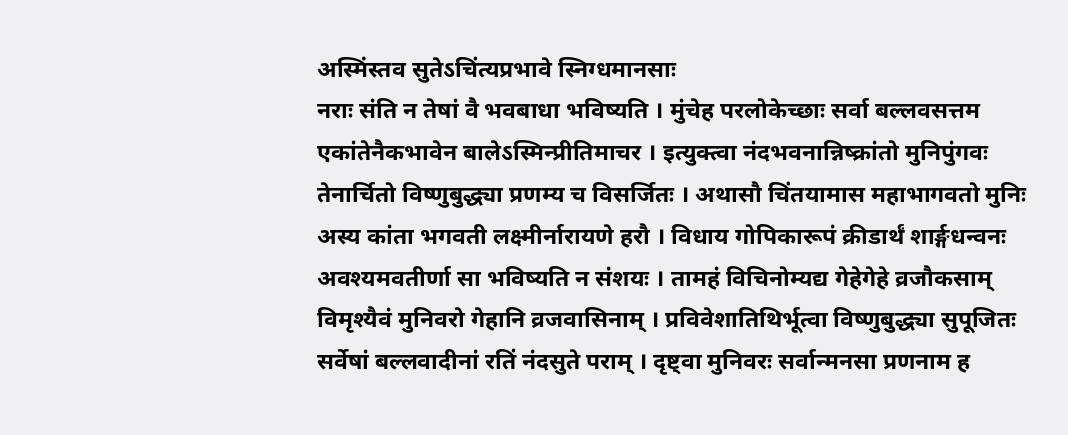अस्मिंस्तव सुतेऽचिंत्यप्रभावे स्निग्धमानसाः
नराः संति न तेषां वै भवबाधा भविष्यति । मुंचेह परलोकेच्छाः सर्वा बल्लवसत्तम
एकांतेनैकभावेन बालेऽस्मिन्प्रीतिमाचर । इत्युक्त्वा नंदभवनान्निष्क्रांतो मुनिपुंगवः
तेनार्चितो विष्णुबुद्ध्या प्रणम्य च विसर्जितः । अथासौ चिंतयामास महाभागवतो मुनिः
अस्य कांता भगवती लक्ष्मीर्नारायणे हरौ । विधाय गोपिकारूपं क्रीडार्थं शार्ङ्गधन्वनः
अवश्यमवतीर्णा सा भविष्यति न संशयः । तामहं विचिनोम्यद्य गेहेगेहे व्रजौकसाम्
विमृश्यैवं मुनिवरो गेहानि व्रजवासिनाम् । प्रविवेशातिथिर्भूत्वा विष्णुबुद्ध्या सुपूजितः
सर्वेषां बल्लवादीनां रतिं नंदसुते पराम् । दृष्ट्वा मुनिवरः सर्वान्मनसा प्रणनाम ह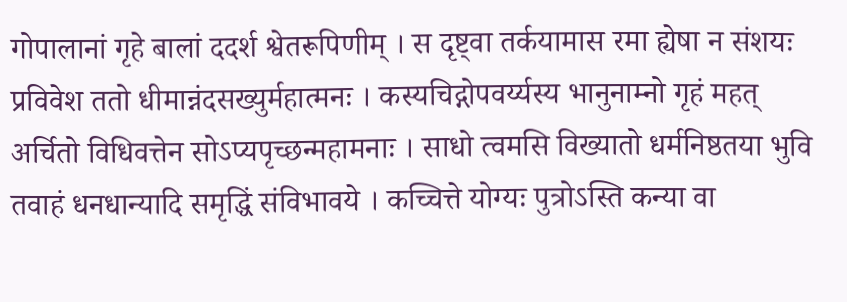गोपालानां गृहे बालां ददर्श श्वेतरूपिणीम् । स दृष्ट्वा तर्कयामास रमा ह्येषा न संशयः
प्रविवेश ततो धीमान्नंदसख्युर्महात्मनः । कस्यचिद्गोपवर्य्यस्य भानुनाम्नो गृहं महत्
अर्चितो विधिवत्तेन सोऽप्यपृच्छन्महामनाः । साधो त्वमसि विख्यातो धर्मनिष्ठतया भुवि
तवाहं धनधान्यादि समृद्धिं संविभावये । कच्चित्ते योग्यः पुत्रोऽस्ति कन्या वा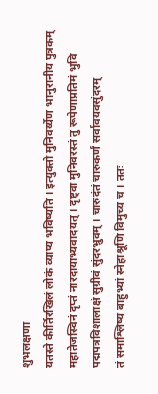शुभलक्षणा
यतस्ते कीर्तिरखिलं लोकं व्याप्य भविष्यति । इत्युक्तो मुनिवर्य्येण भानुरानीय पुत्रकम्
महातेजस्विनं दृप्तं नारदायाभ्यवादयत् । दृष्ट्वा मुनिवरस्तं तु रूपेणाप्रतिमं भुवि
पद्मपत्रविशालाक्षं सुग्रीवं सुंदरभ्रुवम् । चारुदंतं चारुकर्णं सर्वावयवसुंदरम्
तं समाश्लिष्य बाहुभ्यां स्नेहाश्रूणि विमुच्य च । ततः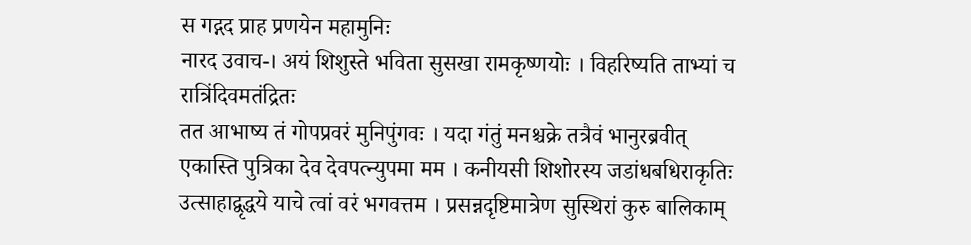स गद्गद प्राह प्रणयेन महामुनिः
नारद उवाच-। अयं शिशुस्ते भविता सुसखा रामकृष्णयोः । विहरिष्यति ताभ्यां च रात्रिंदिवमतंद्रितः
तत आभाष्य तं गोपप्रवरं मुनिपुंगवः । यदा गंतुं मनश्चक्रे तत्रैवं भानुरब्रवीत्
एकास्ति पुत्रिका देव देवपत्न्युपमा मम । कनीयसी शिशोरस्य जडांधबधिराकृतिः
उत्साहाद्वृद्धये याचे त्वां वरं भगवत्तम । प्रसन्नदृष्टिमात्रेण सुस्थिरां कुरु बालिकाम्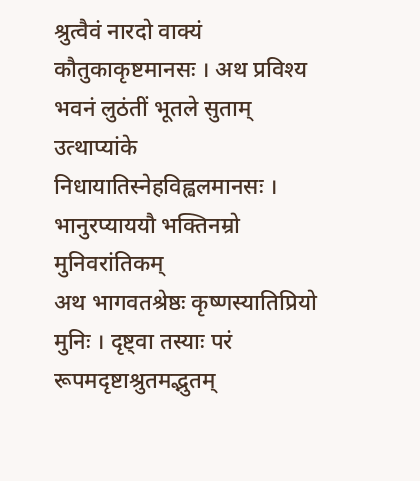श्रुत्वैवं नारदो वाक्यं कौतुकाकृष्टमानसः । अथ प्रविश्य भवनं लुठंतीं भूतले सुताम्
उत्थाप्यांके निधायातिस्नेहविह्वलमानसः । भानुरप्याययौ भक्तिनम्रो मुनिवरांतिकम्
अथ भागवतश्रेष्ठः कृष्णस्यातिप्रियो मुनिः । दृष्ट्वा तस्याः परं रूपमदृष्टाश्रुतमद्भुतम्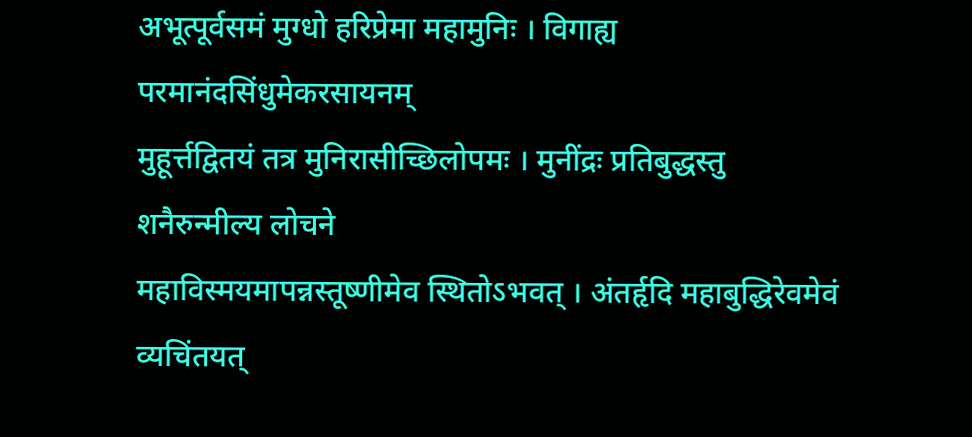अभूत्पूर्वसमं मुग्धो हरिप्रेमा महामुनिः । विगाह्य परमानंदसिंधुमेकरसायनम्
मुहूर्त्तद्वितयं तत्र मुनिरासीच्छिलोपमः । मुनींद्रः प्रतिबुद्धस्तु शनैरुन्मील्य लोचने
महाविस्मयमापन्नस्तूष्णीमेव स्थितोऽभवत् । अंतर्हृदि महाबुद्धिरेवमेवं व्यचिंतयत्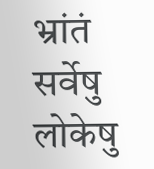भ्रांतं सर्वेषु लोकेषु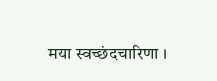मया स्वच्छंदचारिणा ।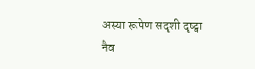अस्या रूपेण सदृशी दृष्ट्वा नैव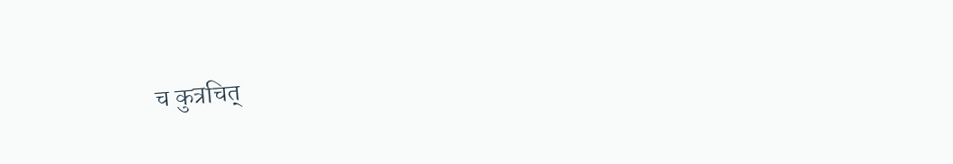च कुत्रचित्